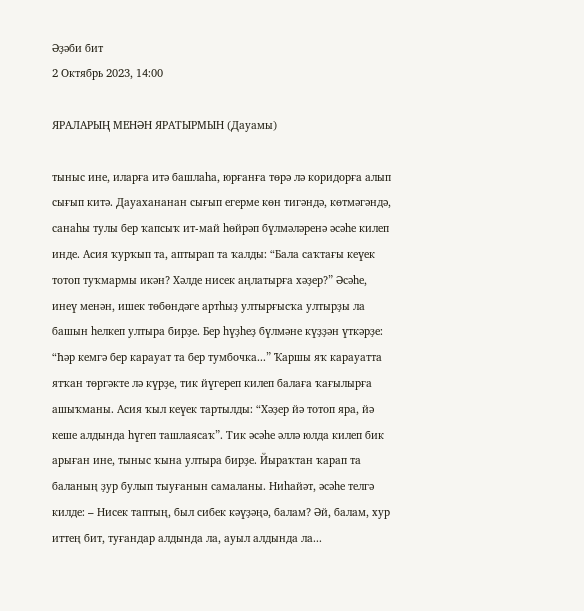Әҙәби бит
2 Октябрь 2023, 14:00

ЯРАЛАРЫҢ МЕНӘН ЯРАТЫРМЫН (Дауамы)

тыныс ине, иларға итә башлаһа, юрғанға төрә лә коридорға алып сығып китә. Дауахананан сығып егерме көн тигәндә, көтмәгәндә, санаһы тулы бер ҡапсыҡ ит-май һөйрәп бүлмәләренә әсәһе килеп инде. Асия ҡурҡып та, аптырап та ҡалды: “Бала саҡтағы кеүек тотоп туҡмармы икән? Хәлде нисек аңлатырға хәҙер?” Әсәһе, инеү менән, ишек төбөндәге артһыҙ ултырғысҡа ултырҙы ла башын һелкеп ултыра бирҙе. Бер һүҙһеҙ бүлмәне күҙҙән үткәрҙе: “Һәр кемгә бер карауат та бер тумбочка...” Ҡаршы яҡ карауатта ятҡан төргәкте лә күрҙе, тик йүгереп килеп балаға ҡағылырға ашыҡманы. Асия ҡыл кеүек тартылды: “Хәҙер йә тотоп яра, йә кеше алдында һүгеп ташлаясаҡ”. Тик әсәһе әллә юлда килеп бик арыған ине, тыныс ҡына ултыра бирҙе. Йыраҡтан ҡарап та баланың ҙур булып тыуғанын самаланы. Ниһайәт, әсәһе телгә килде: – Нисек таптың, был сибек кәүҙәңә, балам? Әй, балам, хур иттең бит, туғандар алдында ла, ауыл алдында ла...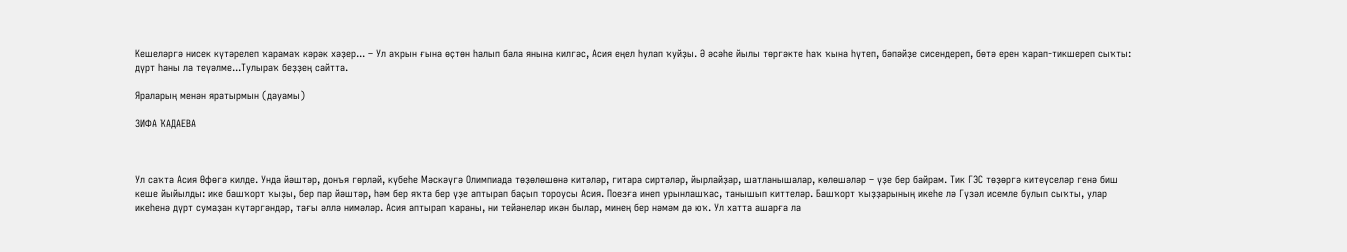Кешеләргә нисек күтәрелеп ҡарамаҡ кәрәк хәҙер... – Ул аҡрын ғына өҫтөн һалып бала янына килгәс, Асия еңел һулап ҡуйҙы. Ә әсәһе йылы төргәкте һаҡ ҡына һүтеп, бәпәйҙе сисендереп, бөтә ерен ҡарап-тикшереп сыҡты: дүрт һаны ла теүәлме...Тулыраҡ беҙҙең сайтта.

Яраларың менән яратырмын (дауамы)

ЗИФА ҠАДАЕВА



Ул саҡта Асия Өфөгә килде. Унда йәштәр, донъя гөрләй, күбеһе Мәскәүгә Олимпиада төҙөлөшөнә китәләр, гитара сиртәләр, йырлайҙар, шатланышалар, көлөшәләр – үҙе бер байрам. Тик ГЭС төҙөргә китеүселәр генә биш кеше йыйылды: ике башҡорт ҡыҙы, бер пар йәштәр, һәм бер яҡта бер үҙе аптырап баҫып тороусы Асия. Поезға инеп урынлашҡас, танышып киттеләр. Башҡорт ҡыҙҙарының икеһе лә Гүзәл исемле булып сыҡты, улар икеһенә дүрт сумаҙан күтәргәндәр, тағы әллә нимәләр. Асия аптырап ҡараны, ни тейәнеләр икән былар, минең бер нәмәм дә юҡ. Ул хатта ашарға ла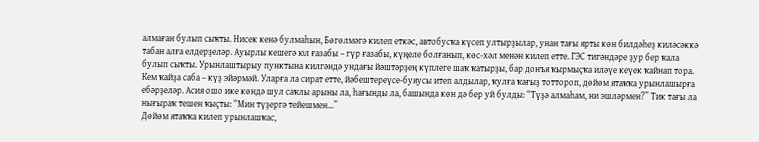алмаған булып сыҡты. Нисек кенә булмаһын, Бөгөлмәгә килеп еткәс, автобусҡа күсеп ултырҙылар, унан тағы ярты көн билдәһеҙ киләсәккә табан алға елдерҙеләр. Ауырлы кешегә юл ғазабы – гүр ғазабы, күңеле болғанып, көс-хәл менән килеп етте. ГЭС тигәндәре ҙур бер ҡала булып сыҡты. Урынлаштырыу пунктына килгәндә ундағы йәштәрҙең күплеге шаҡ ҡатырҙы, бар донъя ҡырмыҫҡа иләүе кеүек ҡайнап тора. Кем ҡайҙа саба – күҙ эйәрмәй. Уларға ла сират етте, йәбештереүсе-буяусы итеп алдылар, ҡулға ҡағыҙ тоттороп, дөйөм ятаҡҡа урынлашырға ебәрҙеләр. Асия ошо ике көндә шул саҡлы арыны ла, һағынды ла, башында көн дә бер уй булды: “Түҙә алмаһам, ни эшләрмен?” Тик тағы ла нығыраҡ тешен ҡыҫты: “Мин түҙергә тейешмен...”
Дөйөм ятаҡҡа килеп урынлашҡас,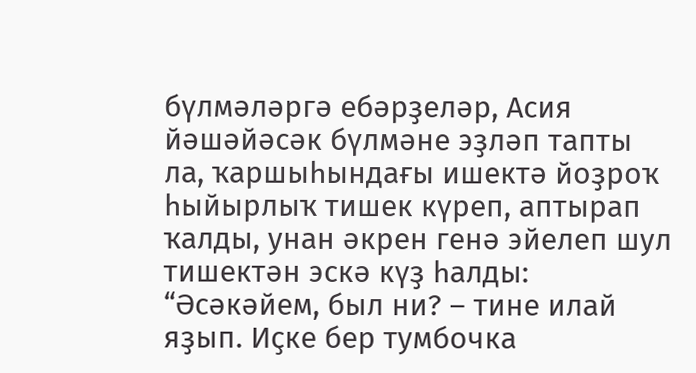бүлмәләргә ебәрҙеләр, Асия йәшәйәсәк бүлмәне эҙләп тапты ла, ҡаршыһындағы ишектә йоҙроҡ һыйырлыҡ тишек күреп, аптырап ҡалды, унан әкрен генә эйелеп шул тишектән эскә күҙ һалды: “Әсәкәйем, был ни? – тине илай яҙып. Иҫке бер тумбочка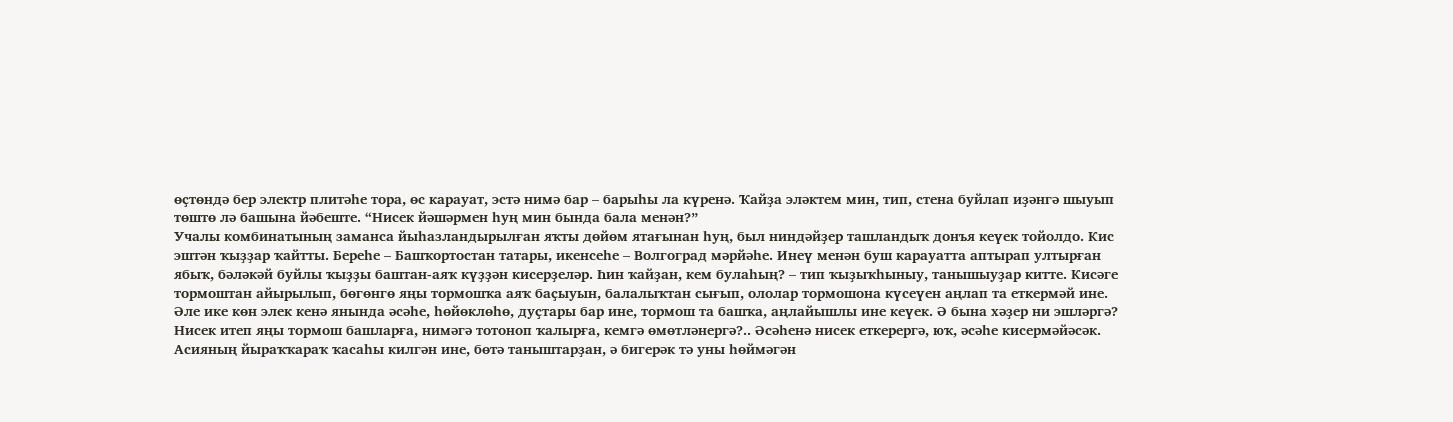өҫтөндә бер электр плитәһе тора, өс карауат, эстә нимә бар – барыһы ла күренә. Ҡайҙа эләктем мин, тип, стена буйлап иҙәнгә шыуып төштө лә башына йәбеште. “Нисек йәшәрмен һуң мин бында бала менән?”
Учалы комбинатының заманса йыһазландырылған яҡты дөйөм ятағынан һуң, был ниндәйҙер ташландыҡ донъя кеүек тойолдо. Кис эштән ҡыҙҙар ҡайтты. Береһе – Башҡортостан татары, икенсеһе – Волгоград мәрйәһе. Инеү менән буш карауатта аптырап ултырған ябыҡ, бәләкәй буйлы ҡыҙҙы баштан-аяҡ күҙҙән кисерҙеләр. Һин ҡайҙан, кем булаһың? – тип ҡыҙыҡһыныу, танышыуҙар китте. Кисәге тормоштан айырылып, бөгөнгө яңы тормошҡа аяҡ баҫыуын, балалыҡтан сығып, ололар тормошона күсеүен аңлап та еткермәй ине. Әле ике көн элек кенә янында әсәһе, һөйөклөһө, дуҫтары бар ине, тормош та башҡа, аңлайышлы ине кеүек. Ә бына хәҙер ни эшләргә? Нисек итеп яңы тормош башларға, нимәгә тотоноп ҡалырға, кемгә өмөтләнергә?.. Әсәһенә нисек еткерергә, юҡ, әсәһе кисермәйәсәк. Асияның йыраҡҡараҡ ҡасаһы килгән ине, бөтә таныштарҙан, ә бигерәк тә уны һөймәгән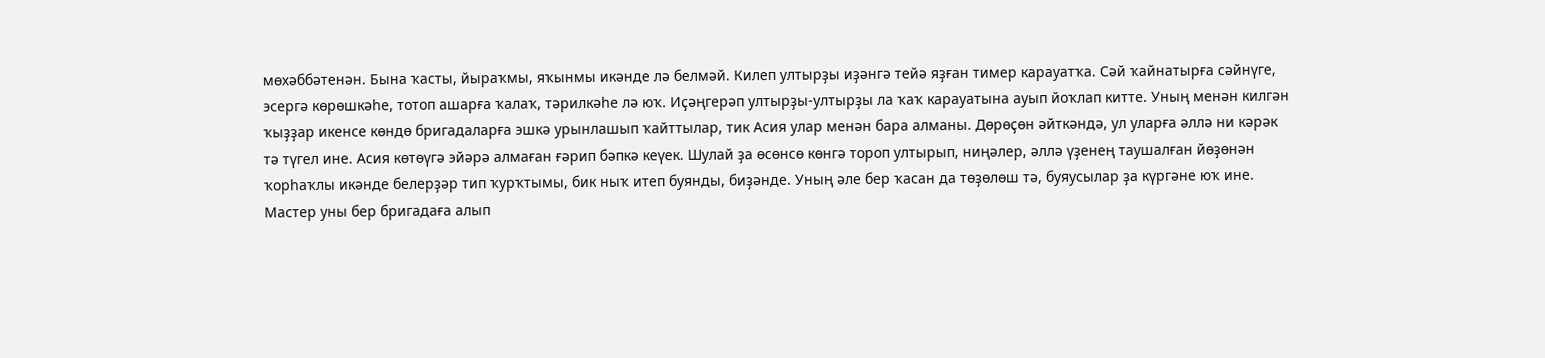мөхәббәтенән. Бына ҡасты, йыраҡмы, яҡынмы икәнде лә белмәй. Килеп ултырҙы иҙәнгә тейә яҙған тимер карауатҡа. Сәй ҡайнатырға сәйнүге, эсергә көрөшкәһе, тотоп ашарға ҡалаҡ, тәрилкәһе лә юҡ. Иҫәңгерәп ултырҙы-ултырҙы ла ҡаҡ карауатына ауып йоҡлап китте. Уның менән килгән ҡыҙҙар икенсе көндө бригадаларға эшкә урынлашып ҡайттылар, тик Асия улар менән бара алманы. Дөрөҫөн әйткәндә, ул уларға әллә ни кәрәк тә түгел ине. Асия көтөүгә эйәрә алмаған ғәрип бәпкә кеүек. Шулай ҙа өсөнсө көнгә тороп ултырып, ниңәлер, әллә үҙенең таушалған йөҙөнән ҡорһаҡлы икәнде белерҙәр тип ҡурҡтымы, бик ныҡ итеп буянды, биҙәнде. Уның әле бер ҡасан да төҙөлөш тә, буяусылар ҙа күргәне юҡ ине. Мастер уны бер бригадаға алып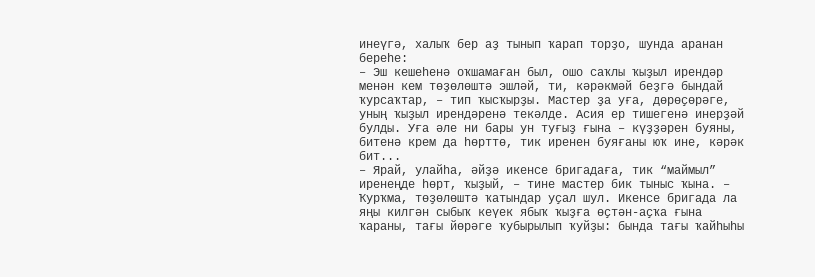инеүгә, халыҡ бер аҙ тынып ҡарап торҙо, шунда аранан береһе:
– Эш кешеһенә оҡшамаған был, ошо саҡлы ҡыҙыл ирендәр менән кем төҙөлөштә эшләй, ти, кәрәкмәй беҙгә бындай ҡурсаҡтар, – тип ҡысҡырҙы. Мастер ҙа уға, дөрөҫөрәге, уның ҡыҙыл ирендәренә текәлде. Асия ер тишегенә инерҙәй булды. Уға әле ни бары ун туғыҙ ғына – күҙҙәрен буяны, битенә крем да һөрттө, тик иренен буяғаны юҡ ине, кәрәк бит...
– Ярай, улайһа, әйҙә икенсе бригадаға, тик “маймыл” иренеңде һөрт, ҡыҙый, – тине мастер бик тыныс ҡына. – Ҡурҡма, төҙөлөштә ҡатындар уҫал шул. Икенсе бригада ла яңы килгән сыбыҡ кеүек ябыҡ ҡыҙға өҫтән-аҫҡа ғына ҡараны, тағы йөрәге ҡубырылып ҡуйҙы: бында тағы ҡайһыһы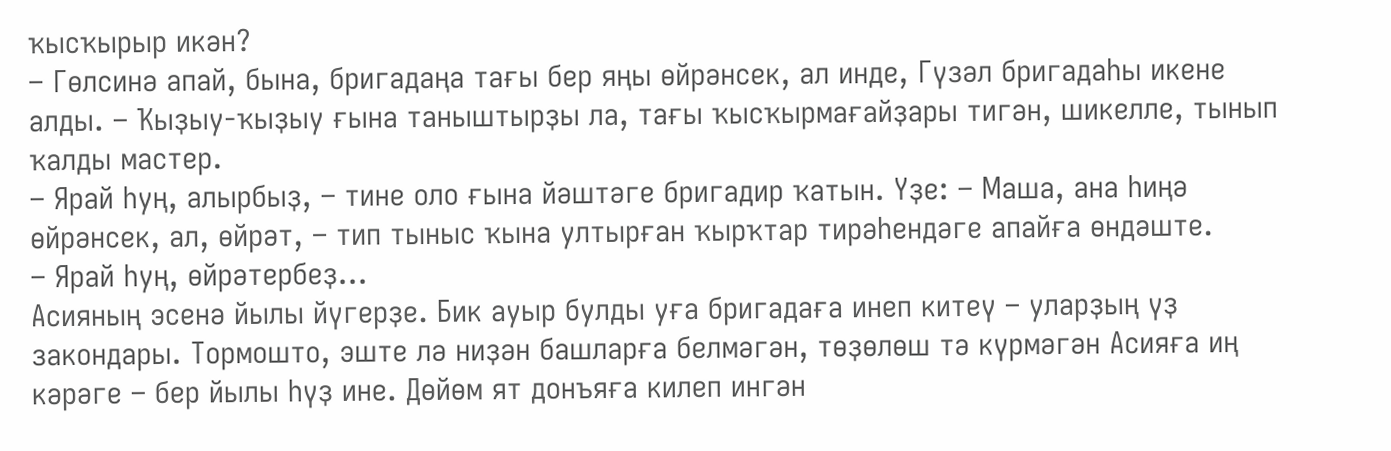ҡысҡырыр икән?
– Гөлсинә апай, бына, бригадаңа тағы бер яңы өйрәнсек, ал инде, Гүзәл бригадаһы икене алды. – Ҡыҙыу-ҡыҙыу ғына таныштырҙы ла, тағы ҡысҡырмағайҙары тигән, шикелле, тынып ҡалды мастер.
– Ярай һуң, алырбыҙ, – тине оло ғына йәштәге бригадир ҡатын. Үҙе: – Маша, ана һиңә өйрәнсек, ал, өйрәт, – тип тыныс ҡына ултырған ҡырҡтар тирәһендәге апайға өндәште.
– Ярай һуң, өйрәтербеҙ...
Асияның эсенә йылы йүгерҙе. Бик ауыр булды уға бригадаға инеп китеү – уларҙың үҙ закондары. Тормошто, эште лә ниҙән башларға белмәгән, төҙөлөш тә күрмәгән Асияға иң кәрәге – бер йылы һүҙ ине. Дөйөм ят донъяға килеп ингән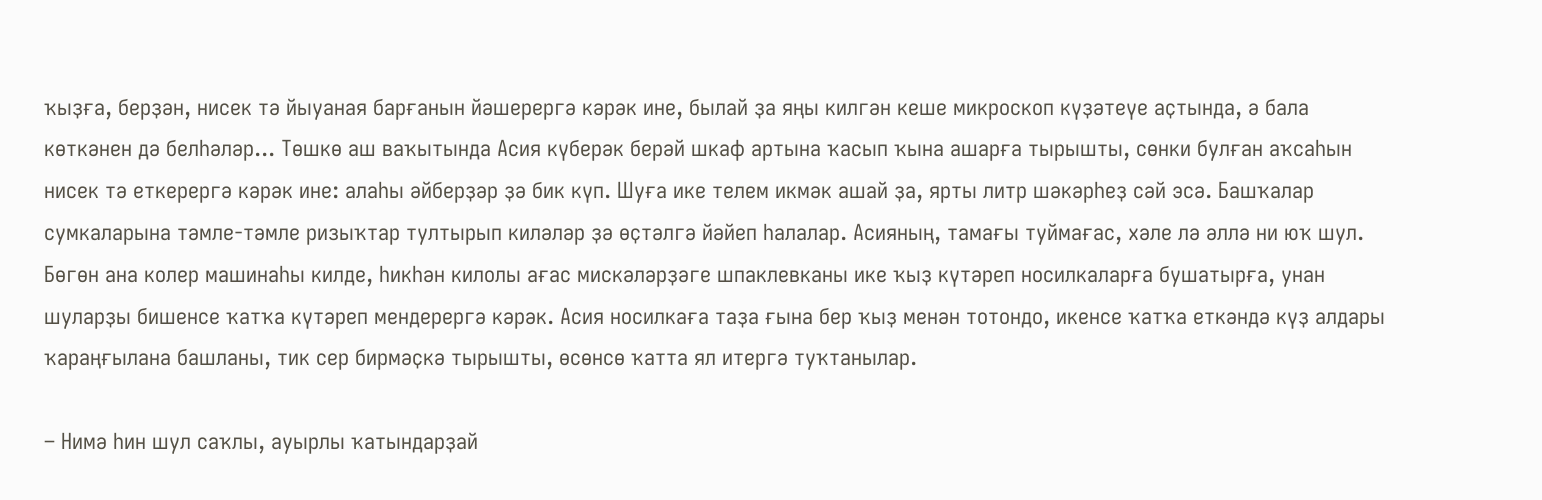ҡыҙға, берҙән, нисек тә йыуаная барғанын йәшерергә кәрәк ине, былай ҙа яңы килгән кеше микроскоп күҙәтеүе аҫтында, ә бала көткәнен дә белһәләр... Төшкө аш ваҡытында Асия күберәк берәй шкаф артына ҡасып ҡына ашарға тырышты, сөнки булған аҡсаһын нисек тә еткерергә кәрәк ине: алаһы әйберҙәр ҙә бик күп. Шуға ике телем икмәк ашай ҙа, ярты литр шәкәрһеҙ сәй эсә. Башҡалар сумкаларына тәмле-тәмле ризыҡтар тултырып киләләр ҙә өҫтәлгә йәйеп һалалар. Асияның, тамағы туймағас, хәле лә әллә ни юҡ шул. Бөгөн ана колер машинаһы килде, һикһән килолы ағас мискәләрҙәге шпаклевканы ике ҡыҙ күтәреп носилкаларға бушатырға, унан шуларҙы бишенсе ҡатҡа күтәреп мендерергә кәрәк. Асия носилкаға таҙа ғына бер ҡыҙ менән тотондо, икенсе ҡатҡа еткәндә күҙ алдары ҡараңғылана башланы, тик сер бирмәҫкә тырышты, өсөнсө ҡатта ял итергә туҡтанылар.

– Нимә һин шул саҡлы, ауырлы ҡатындарҙай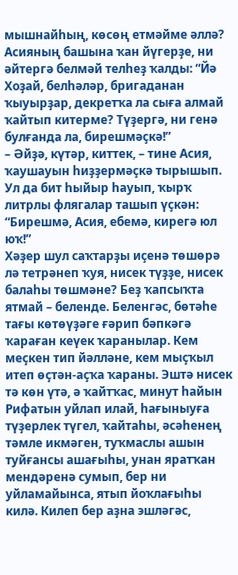мышнайһың, көсөң етмәйме әллә?
Асияның башына ҡан йүгерҙе, ни әйтергә белмәй телһеҙ ҡалды: “Йә Хоҙай, белһәләр, бригаданан ҡыуырҙар, декретҡа ла сыға алмай ҡайтып китерме? Түҙергә, ни генә булғанда ла, бирешмәҫкә!”
– Әйҙә, күтәр, киттек, – тине Асия, ҡаушауын һиҙҙермәҫкә тырышып. Ул да бит һыйыр һауып, ҡырҡ литрлы флягалар ташып үҫкән: “Бирешмә, Асия, ебемә, кирегә юл юҡ!”
Хәҙер шул саҡтарҙы иҫенә төшөрә лә тетрәнеп ҡуя, нисек түҙҙе, нисек балаһы төшмәне? Беҙ ҡапсыҡта ятмай – беленде. Беленгәс, бөтәһе тағы көтөүҙәге ғәрип бәпкәгә ҡараған кеүек ҡаранылар. Кем меҫкен тип йәлләне, кем мыҫҡыл итеп өҫтән-аҫҡа ҡараны. Эштә нисек тә көн үтә, ә ҡайтҡас, минут һайын Рифатын уйлап илай, һағыныуға түҙерлек түгел, ҡайтаһы, әсәһенең тәмле икмәген, туҡмаслы ашын туйғансы ашағыһы, унан яратҡан мендәренә сумып, бер ни уйламайынса, ятып йоҡлағыһы килә. Килеп бер аҙна эшләгәс,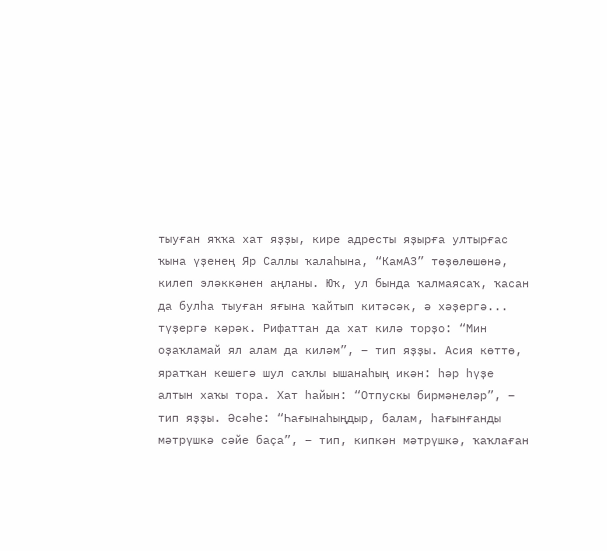тыуған яҡҡа хат яҙҙы, кире адресты яҙырға ултырғас ҡына үҙенең Яр Саллы ҡалаһына, “КамАЗ” төҙөлөшөнә, килеп эләккәнен аңланы. Юҡ, ул бында ҡалмаясаҡ, ҡасан да булһа тыуған яғына ҡайтып китәсәк, ә хәҙергә... түҙергә кәрәк. Рифаттан да хат килә торҙо: “Мин оҙаҡламай ял алам да киләм”, – тип яҙҙы. Асия көттө, яратҡан кешегә шул саҡлы ышанаһың икән: һәр һүҙе алтын хаҡы тора. Хат һайын: “Отпускы бирмәнеләр”, – тип яҙҙы. Әсәһе: “Һағынаһыңдыр, балам, һағынғанды мәтрүшкә сәйе баҫа”, – тип, кипкән мәтрүшкә, ҡаҡлаған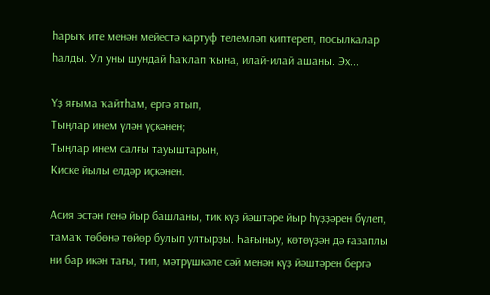һарыҡ ите менән мейестә картуф телемләп киптереп, посылкалар һалды. Ул уны шундай һаҡлап ҡына, илай-илай ашаны. Эх...

Үҙ яғыма ҡайтһам, ергә ятып,
Тыңлар инем үлән үҫкәнен;
Тыңлар инем салғы тауыштарын,
Киске йылы елдәр иҫкәнен.

Асия эстән генә йыр башланы, тик күҙ йәштәре йыр һүҙҙәрен бүлеп, тамаҡ төбөнә төйөр булып ултырҙы. Һағыныу, көтөүҙән дә ғазаплы ни бар икән тағы, тип, мәтрүшкәле сәй менән күҙ йәштәрен бергә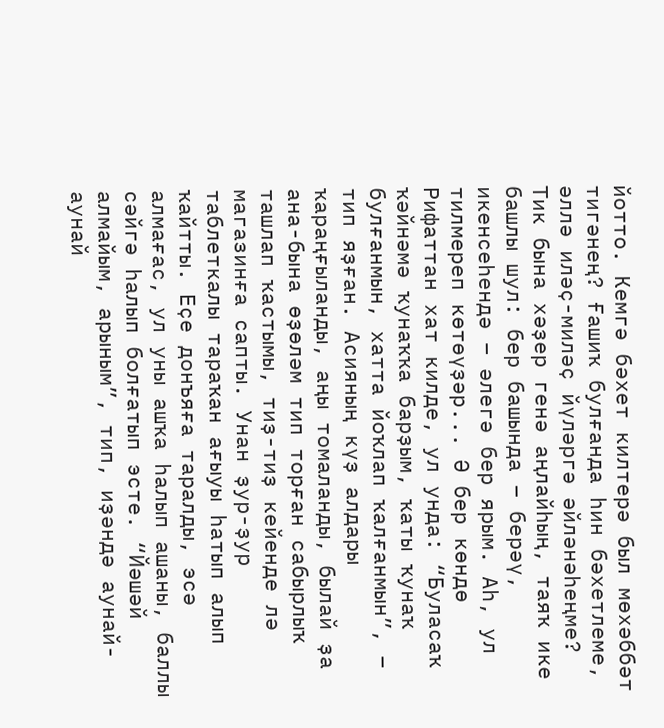йотто. Кемгә бәхет килтерә был мөхәббәт тигәнең? Ғашиҡ булғанда һин бәхетлеме, әллә иләҫ-миләҫ йүләргә әйләнәһеңме? Тик бына хәҙер генә аңлайһың, таяҡ ике башлы шул: бер башында – берәү, икенсеһендә – әлегә бер ярым. Аһ, ул тилмереп көтөүҙәр... Ә бер көндө Рифаттан хат килде, ул унда: “Буласаҡ ҡәйнәмә ҡунаҡҡа барҙым, ҡаты ҡунаҡ булғанмын, хатта йоҡлап ҡалғанмын”, – тип яҙған. Асияның күҙ алдары ҡараңғыланды, аңы томаланды, былай ҙа ана-бына өҙөләм тип торған сабырлыҡ ташлап ҡастымы, тиҙ-тиҙ кейенде лә магазинға сапты. Унан ҙур-ҙур таблеткалы тараҡан ағыуы һатып алып ҡайтты. Еҫе донъяға таралды, эсә алмағас, ул уны ашҡа һалып ашаны, баллы сәйгә һалып болғатып эсте. “Йәшәй алмайым, арыным”, тип, иҙәндә аунай-аунай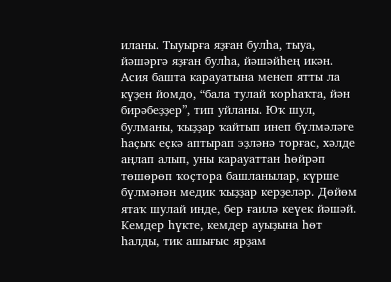иланы. Тыуырға яҙған булһа, тыуа, йәшәргә яҙған булһа, йәшәйһең икән. Асия башта карауатына менеп ятты ла күҙен йомдо, “бала тулай ҡорһаҡта, йән бирәбеҙҙер”, тип уйланы. Юҡ шул, булманы, ҡыҙҙар ҡайтып инеп бүлмәләге һаҫыҡ еҫкә аптырап эҙләнә торғас, хәлде аңлап алып, уны карауаттан һөйрәп төшөрөп ҡоҫтора башланылар, күрше бүлмәнән медик ҡыҙҙар керҙеләр. Дөйөм ятаҡ шулай инде, бер ғаилә кеүек йәшәй. Кемдер һүкте, кемдер ауыҙына һөт һалды, тик ашығыс ярҙам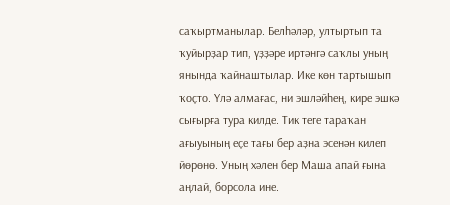саҡыртманылар. Белһәләр, ултыртып та ҡуйырҙар тип, үҙҙәре иртәнгә саҡлы уның янында ҡайнаштылар. Ике көн тартышып ҡоҫто. Үлә алмағас, ни эшләйһең, кире эшкә сығырға тура килде. Тик теге тараҡан ағыуының еҫе тағы бер аҙна эсенән килеп йөрөнө. Уның хәлен бер Маша апай ғына аңлай, борсола ине.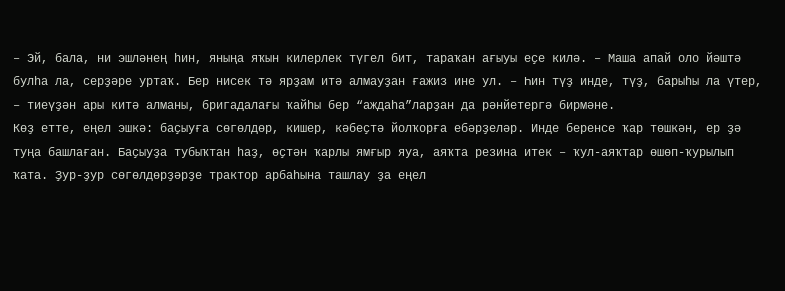– Эй, бала, ни эшләнең һин, яныңа яҡын килерлек түгел бит, тараҡан ағыуы еҫе килә. – Маша апай оло йәштә булһа ла, серҙәре уртаҡ. Бер нисек тә ярҙам итә алмауҙан ғажиз ине ул. – Һин түҙ инде, түҙ, барыһы ла үтер, – тиеүҙән ары китә алманы, бригадалағы ҡайһы бер “аждаһа”ларҙан да рәнйетергә бирмәне.
Көҙ етте, еңел эшкә: баҫыуға сөгөлдөр, кишер, кәбеҫтә йолҡорға ебәрҙеләр. Инде беренсе ҡар төшкән, ер ҙә туңа башлаған. Баҫыуҙа тубыҡтан һаҙ, өҫтән ҡарлы ямғыр яуа, аяҡта резина итек – ҡул-аяҡтар өшөп-ҡурылып ҡата. Ҙур-ҙур сөгөлдөрҙәрҙе трактор арбаһына ташлау ҙа еңел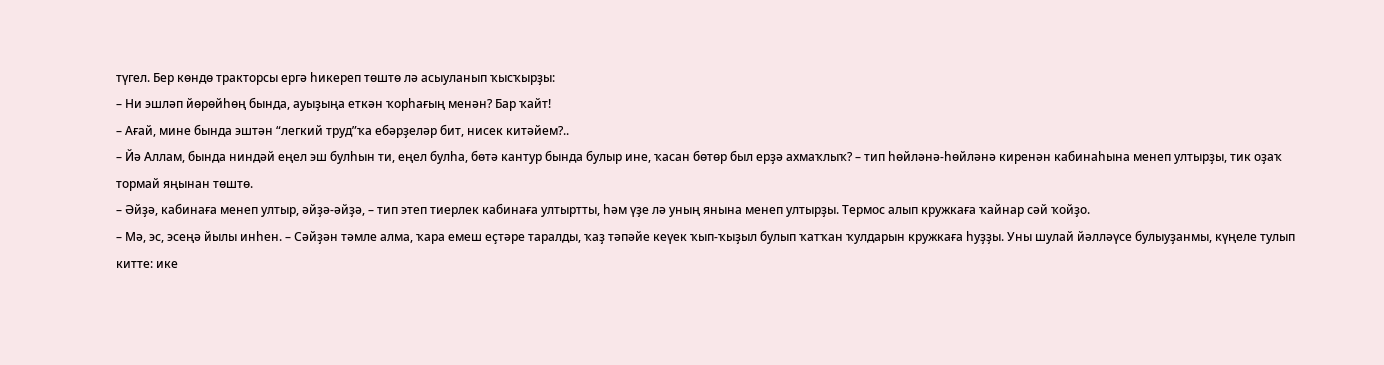түгел. Бер көндө тракторсы ергә һикереп төштө лә асыуланып ҡысҡырҙы:
– Ни эшләп йөрөйһөң бында, ауыҙыңа еткән ҡорһағың менән? Бар ҡайт!
– Ағай, мине бында эштән “легкий труд”ҡа ебәрҙеләр бит, нисек китәйем?..
– Йә Аллам, бында ниндәй еңел эш булһын ти, еңел булһа, бөтә кантур бында булыр ине, ҡасан бөтөр был ерҙә ахмаҡлыҡ? – тип һөйләнә-һөйләнә киренән кабинаһына менеп ултырҙы, тик оҙаҡ тормай яңынан төштө.
– Әйҙә, кабинаға менеп ултыр, әйҙә-әйҙә, – тип этеп тиерлек кабинаға ултыртты, һәм үҙе лә уның янына менеп ултырҙы. Термос алып кружкаға ҡайнар сәй ҡойҙо.
– Мә, эс, эсеңә йылы инһен. – Сәйҙән тәмле алма, ҡара емеш еҫтәре таралды, ҡаҙ тәпәйе кеүек ҡып-ҡыҙыл булып ҡатҡан ҡулдарын кружкаға һуҙҙы. Уны шулай йәлләүсе булыуҙанмы, күңеле тулып китте: ике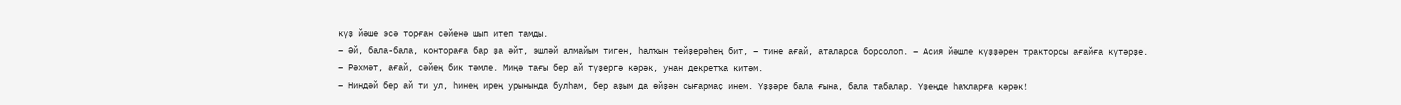күҙ йәше эсә торған сәйенә шып итеп тамды.
– Әй, бала-бала, контораға бар ҙа әйт, эшләй алмайым тиген, һалҡын тейҙерәһең бит, – тине ағай, аталарса борсолоп. – Асия йәшле күҙҙәрен тракторсы ағайға күтәрҙе.
– Рәхмәт, ағай, сәйең бик тәмле. Миңә тағы бер ай түҙергә кәрәк, унан декретҡа китәм.
– Ниндәй бер ай ти ул, һинең ирең урынында булһам, бер аҙым да өйҙән сығармаҫ инем. Үҙҙәре бала ғына, бала табалар. Үҙеңде һаҡларға кәрәк!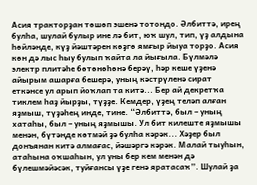Асия тракторҙан төшөп эшенә тотондо. Әлбиттә, ирең булһа, шулай булыр ине лә бит, юҡ шул, тип, үҙ алдына һөйләнде, күҙ йәштәрен көҙгө ямғыр йыуа торҙо. Асия көн дә лыс һыу булып ҡайта ла йығыла. Бүлмәлә электр плитәһе бөтөнөһөнә берәү, һәр кеше үҙенә айырым ашарға бешерә, уның кәстрүленә сират еткәнсе ул арып йоҡлап та китә... Бер ай декретҡа тиклем һаҙ йырҙы, түҙҙе. Кемдер, үҙең теләп алған яҙмыш, түҙәһең инде, тине. “Әлбиттә, был – уның хатаһы, был – уның яҙмышы. Ул бит килеште яҙмышы менән, бүтәнде көтмәй ҙә булһа кәрәк... Хәҙер был донъянан китә алмағас, йәшәргә кәрәк. Малай тыуһын, атаһына оҡшаһын, ул уны бер кем менән дә бүлешмәйәсәк, туйғансы үҙе генә яратасаҡ”. Шулай ҙа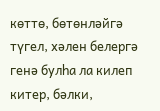көттө, бөтөнләйгә түгел, хәлен белергә генә булһа ла килеп китер, бәлки,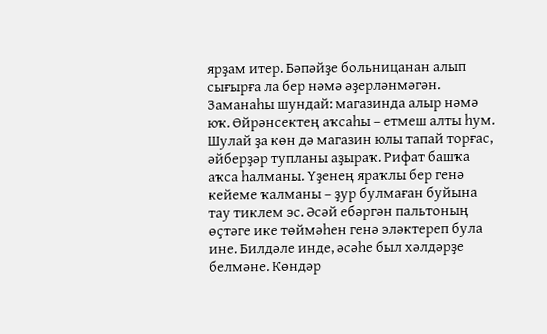ярҙам итер. Бәпәйҙе больницанан алып сығырға ла бер нәмә әҙерләнмәгән. Заманаһы шундай: магазинда алыр нәмә юҡ. Өйрәнсектең аҡсаһы – етмеш алты һум. Шулай ҙа көн дә магазин юлы тапай торғас, әйберҙәр тупланы аҙыраҡ. Рифат башҡа аҡса һалманы. Үҙенең яраҡлы бер генә кейеме ҡалманы – ҙур булмаған буйына тау тиклем эс. Әсәй ебәргән пальтоның өҫтәге ике төймәһен генә эләктереп була ине. Билдәле инде, әсәһе был хәлдәрҙе белмәне. Көндәр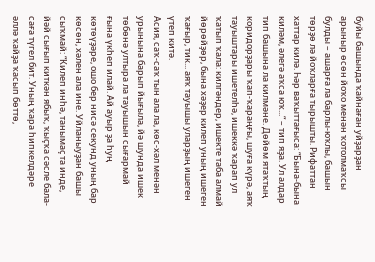буйы башында ҡайнаған уйҙарҙан арыныр өсөн йоҡо менән ҡотолмаҡсы булды – ашарға ла барлы-юҡлы, башын төрҙө лә йоҡларға тырышты. Рифаттан хаттар килә. Һәр ваҡыттағыса: “Бына-бына киләм, әлегә аҡса юҡ...“ – тип яҙа. Ул алдар тип башына ла килмәне. Дөйөм ятаҡтың коридорҙары ҡап-ҡараңғы, шуға күрә, аяҡ тауыштары ишетелһә, ишеккә ҡарап ул ҡатып ҡала: килгәндер, ишекте таба алмай йөрөйҙөр, бына хәҙер килеп уның ишеген ҡағыр, тик... аяҡ тауышы уларҙың ишеген үтеп китә.
Асия, саҡ-саҡ тын ала ла, көс-хәл менән урынына барып йығыла, йә шунда ишек төбөнә ултыра ла тауышын сығармай ғына үкһеп илай. Ай ауыр ҙа һуң көтөүҙәре, ошо бер нисә секунд уның бар көсөн, хәлен ала ине. Уйланыуҙан башы сыҡмай: “Килеп инһә, танымаҫ та инде, йәй сығып киткән ябыҡ, ҡыҫҡа сәсле бала-саға түгел бит. Уның ҡара һипкелдәре әллә ҡайҙа ҡасып бөттө,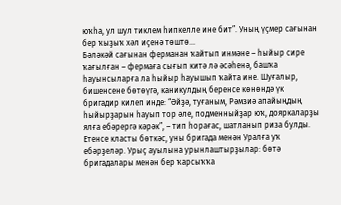юҡһа, ул шул тиклем һипкелле ине бит”. Уның үҫмер сағынан бер ҡыҙыҡ хәл иҫенә төштө...
Бәләкәй сағынан ферманан ҡайтып инмәне – һыйыр сире ҡағылған – фермаға сығып китә лә әсәһенә, башҡа һауынсыларға ла һыйыр һауышып ҡайта ине. Шуғалыр, бишенсене бөтөүгә, каникулдың беренсе көнөндә үк бригадир килеп инде: “Әйҙә, туғаным, Рәмзиә апайыңдың һыйырҙарын һауып тор әле, подменныйҙар юҡ, дояркаларҙы ялға ебәрергә кәрәк”, – тип һорағас, шатланып риза булды. Етенсе класты бөткәс, уны бригада менән Уралға уҡ ебәрҙеләр. Урыҫ ауылына урынлаштырҙылар: бөтә бригадалары менән бер ҡарсыҡҡа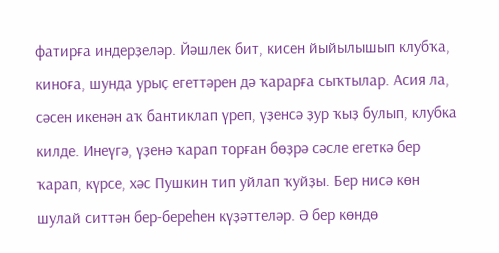фатирға индерҙеләр. Йәшлек бит, кисен йыйылышып клубҡа, киноға, шунда урыҫ егеттәрен дә ҡарарға сыҡтылар. Асия ла, сәсен икенән аҡ бантиклап үреп, үҙенсә ҙур ҡыҙ булып, клубка килде. Инеүгә, үҙенә ҡарап торған бөҙрә сәсле егеткә бер ҡарап, күрсе, хәс Пушкин тип уйлап ҡуйҙы. Бер нисә көн шулай ситтән бер-береһен күҙәттеләр. Ә бер көндө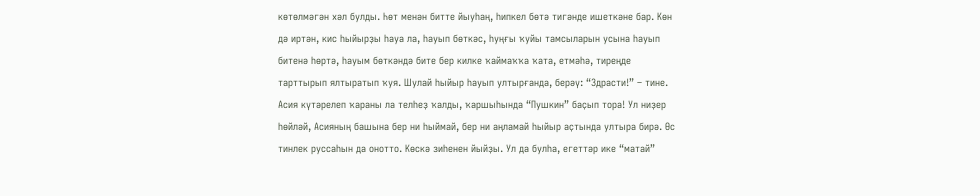көтөлмәгән хәл булды. Һөт менән битте йыуһаң, һипкел бөтә тигәнде ишеткәне бар. Көн дә иртән, кис һыйырҙы һауа ла, һауып бөткәс, һуңғы ҡуйы тамсыларын усына һауып битенә һөртә, һауым бөткәндә бите бер килке ҡаймаҡҡа ҡата, етмәһә, тиреңде тарттырып ялтыратып ҡуя. Шулай һыйыр һауып ултырғанда, берәү: “Здрасти!” – тине. Асия күтәрелеп ҡараны ла телһеҙ ҡалды, ҡаршыһында “Пушкин” баҫып тора! Ул ниҙер һөйләй, Асияның башына бер ни һыймай, бер ни аңламай һыйыр аҫтында ултыра бирә. Өс тинлек руссаһын да онотто. Көскә зиһенен йыйҙы. Ул да булһа, егеттәр ике “матай”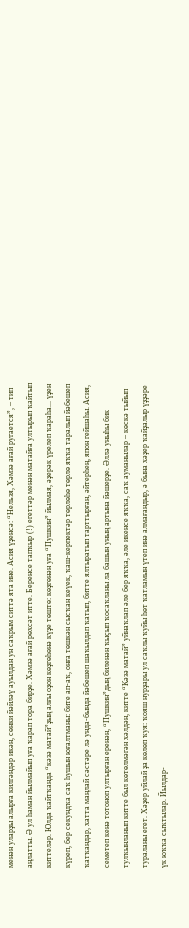менән уларҙы алырға килгәндәр икән, сөнки йәйләү ауылдан ун саҡрым ситтә ята ине. Асия үҙенсә: “Нельзя, Хәмзә ағай ругается”, – тип аңлатты. Ә ул һаман йылмайып уға ҡарап тора бирҙе. Хәмзә ағай рөхсәт итте. Беренсе тапҡыр (!) егеттәр менән матайға ултырып ҡайтып киттеләр. Юлда ҡайтҡанда “кәзә матай”ҙың алғы оҙон көҙгөһөнә күҙе төштө: көҙгөнән уға “Пушкин” йылмая, әҙерәк үрелеп ҡараһа... үҙен күреп, бер секундҡа саҡ һушын юғалтманы: бите ап-аҡ, онға төшкән сысҡан кеүек, ҡаш-керпектәр төрлөһө төрлө яҡҡа таралып йәбешеп ҡатҡандар, хатта маңлай сәстәре лә унда-бында йәбешеп шаҡылдап ҡатып, битте ялтыратып тарттырған, әйтерһең, япон гейшаһы. Асия, семетеп кенә тотоноп ултырған еренән, “Пушкин”дың биленән ҡыҫып ҡосаҡланы ла башын уның артына йәшерҙе. Әллә уныһы бик тулҡынланып китте был көтөлмәгән хәлдән, китте “Кәзә матай” уйнаҡлап әле бер яҡҡа, әле икенсе яҡҡа, саҡ ауманылар – көскә тыйып тураланы егет. Хәҙер уйлай ҙа көлөп ҡуя: ҡояш нурҙары ул саҡлы ҡуйы һөт ҡатламын үтеп инә алмағандыр, ә бына хәҙер ҡайҙалыр үҙҙәре үк юҡҡа сыҡтылар. Йылдар-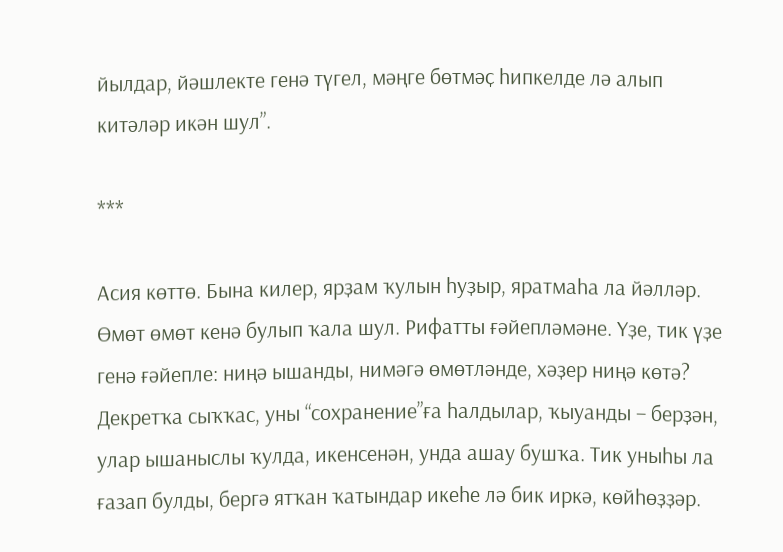йылдар, йәшлекте генә түгел, мәңге бөтмәҫ һипкелде лә алып китәләр икән шул”.

***

Асия көттө. Бына килер, ярҙам ҡулын һуҙыр, яратмаһа ла йәлләр. Өмөт өмөт кенә булып ҡала шул. Рифатты ғәйепләмәне. Үҙе, тик үҙе генә ғәйепле: ниңә ышанды, нимәгә өмөтләнде, хәҙер ниңә көтә? Декретҡа сыҡҡас, уны “сохранение”ға һалдылар, ҡыуанды – берҙән, улар ышаныслы ҡулда, икенсенән, унда ашау бушҡа. Тик уныһы ла ғазап булды, бергә ятҡан ҡатындар икеһе лә бик иркә, көйһөҙҙәр.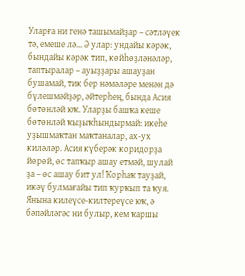Уларға ни генә ташымайҙар – сәтләүек тә, емеше лә... Ә улар: ундайы кәрәк, бындайы кәрәк тип, көйһөҙләнәләр, таптыралар – ауыҙҙары ашауҙан бушамай, тик бер нәмәләре менән дә бүлешмәйҙәр, әйтерһең, бында Асия бөтөнләй юҡ. Уларҙы башҡа кеше бөтөнләй ҡыҙыҡһындырмай: икеһе уҙышмаҡтан маҡтаналар, ах-ух киләләр. Асия күберәк коридорҙа йөрөй, өс тапҡыр ашау етмәй, шулай ҙа – өс ашау бит ул! Ҡорһаҡ тауҙай, икәү булмағайы тип ҡурҡып та ҡуя. Янына килеүсе-килтереүсе юҡ, ә бәпәйләгәс ни булыр, кем ҡаршы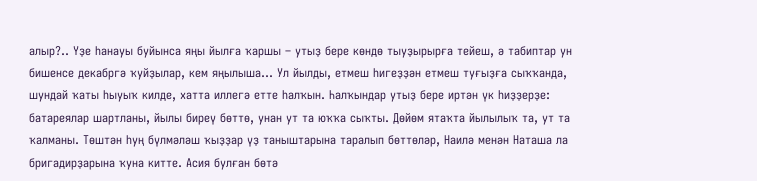алыр?.. Үҙе һанауы буйынса яңы йылға ҡаршы – утыҙ бере көндө тыуҙырырға тейеш, ә табиптар ун бишенсе декабргә ҡуйҙылар, кем яңылыша... Ул йылды, етмеш һигеҙҙән етмеш туғыҙға сыҡҡанда, шундай ҡаты һыуыҡ килде, хатта иллегә етте һалҡын. Һалҡындар утыҙ бере иртән үк һиҙҙерҙе: батареялар шартланы, йылы биреү бөттө, унан ут та юҡҡа сыҡты. Дөйөм ятаҡта йылылыҡ та, ут та ҡалманы. Төштән һуң бүлмәләш ҡыҙҙар үҙ таныштарына таралып бөттөләр, Наилә менән Наташа ла бригадирҙарына ҡуна китте. Асия булған бөтә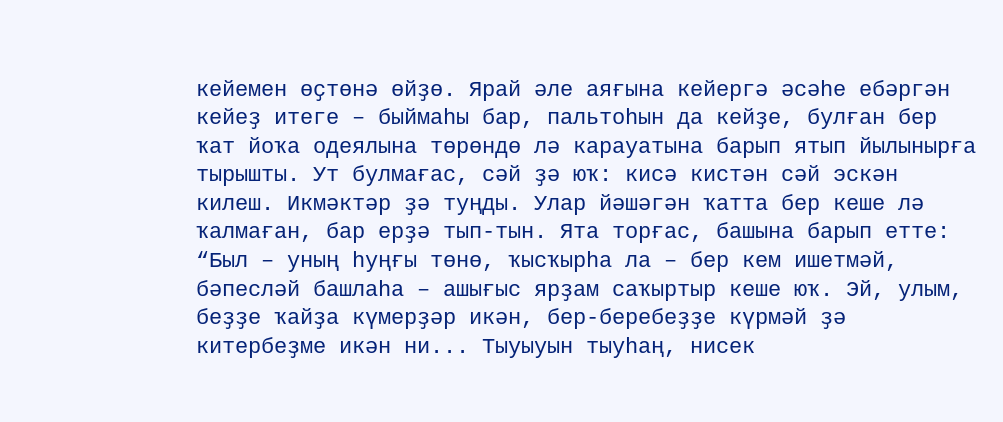кейемен өҫтөнә өйҙө. Ярай әле аяғына кейергә әсәһе ебәргән кейеҙ итеге – быймаһы бар, пальтоһын да кейҙе, булған бер ҡат йоҡа одеялына төрөндө лә карауатына барып ятып йылынырға тырышты. Ут булмағас, сәй ҙә юҡ: кисә кистән сәй эскән килеш. Икмәктәр ҙә туңды. Улар йәшәгән ҡатта бер кеше лә ҡалмаған, бар ерҙә тып-тын. Ята торғас, башына барып етте: “Был – уның һуңғы төнө, ҡысҡырһа ла – бер кем ишетмәй, бәпесләй башлаһа – ашығыс ярҙам саҡыртыр кеше юҡ. Эй, улым, беҙҙе ҡайҙа күмерҙәр икән, бер-беребеҙҙе күрмәй ҙә китербеҙме икән ни... Тыуыуын тыуһаң, нисек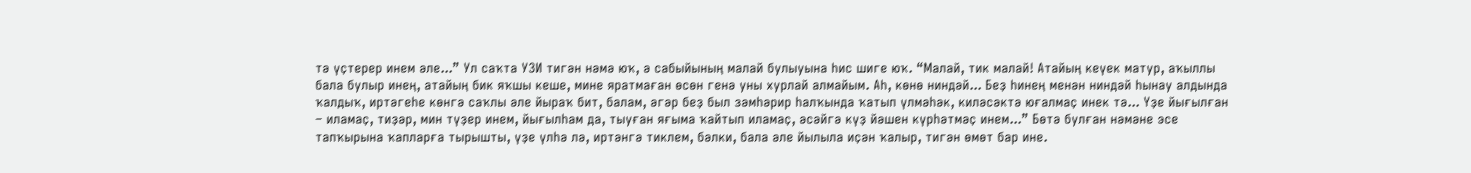тә үҫтерер инем әле...” Ул саҡта УЗИ тигән нәмә юҡ, ә сабыйының малай булыуына һис шиге юҡ. “Малай, тик малай! Атайың кеүек матур, аҡыллы бала булыр инең, атайың бик яҡшы кеше, мине яратмаған өсөн генә уны хурлай алмайым. Аһ, көнө ниндәй... Беҙ һинең менән ниндәй һынау алдында ҡалдыҡ, иртәгеһе көнгә саҡлы әле йыраҡ бит, балам, әгәр беҙ был зәмһәрир һалҡында ҡатып үлмәһәк, киләсәктә юғалмаҫ инек тә... Үҙе йығылған – иламаҫ, тиҙәр, мин түҙер инем, йығылһам да, тыуған яғыма ҡайтып иламаҫ, әсәйгә күҙ йәшен күрһәтмәҫ инем...” Бөтә булған нәмәне эсе тапҡырына ҡапларға тырышты, үҙе үлһә лә, иртәнгә тиклем, бәлки, бала әле йылыла иҫән ҡалыр, тигән өмөт бар ине.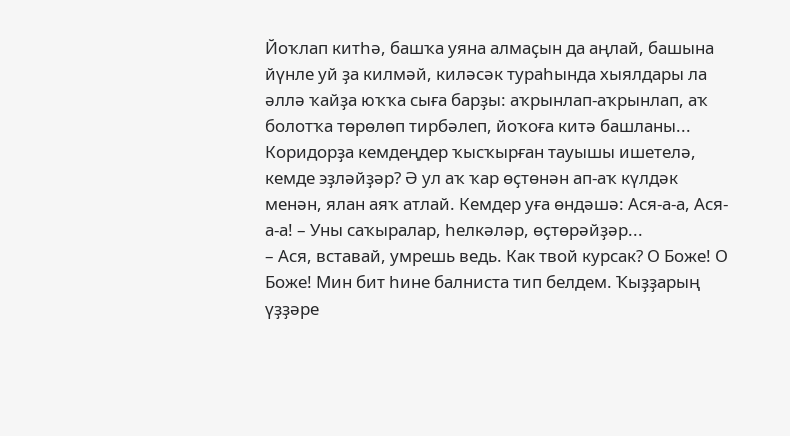Йоҡлап китһә, башҡа уяна алмаҫын да аңлай, башына йүнле уй ҙа килмәй, киләсәк тураһында хыялдары ла әллә ҡайҙа юҡҡа сыға барҙы: аҡрынлап-аҡрынлап, аҡ болотҡа төрөлөп тирбәлеп, йоҡоға китә башланы... Коридорҙа кемдеңдер ҡысҡырған тауышы ишетелә, кемде эҙләйҙәр? Ә ул аҡ ҡар өҫтөнән ап-аҡ күлдәк менән, ялан аяҡ атлай. Кемдер уға өндәшә: Ася-а-а, Ася-а-а! – Уны саҡыралар, һелкәләр, өҫтөрәйҙәр...
– Ася, вставай, умрешь ведь. Как твой курсак? О Боже! О Боже! Мин бит һине балниста тип белдем. Ҡыҙҙарың үҙҙәре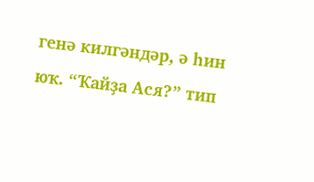генә килгәндәр, ә һин юҡ. “Ҡайҙа Ася?” тип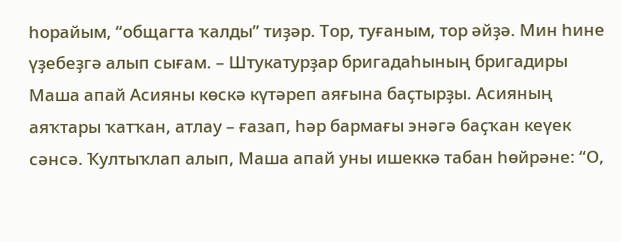һорайым, “общагта ҡалды” тиҙәр. Тор, туғаным, тор әйҙә. Мин һине үҙебеҙгә алып сығам. – Штукатурҙар бригадаһының бригадиры Маша апай Асияны көскә күтәреп аяғына баҫтырҙы. Асияның аяҡтары ҡатҡан, атлау – ғазап, һәр бармағы энәгә баҫҡан кеүек сәнсә. Ҡултыҡлап алып, Маша апай уны ишеккә табан һөйрәне: “О,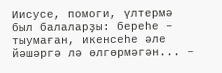Иисусе, помоги, үлтермә был балаларҙы: береһе – тыумаған, икенсеһе әле йәшәргә лә өлгөрмәгән... –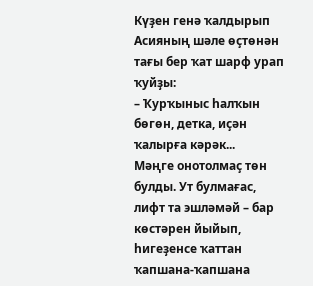Күҙен генә ҡалдырып Асияның шәле өҫтөнән тағы бер ҡат шарф урап ҡуйҙы:
– Ҡурҡыныс һалҡын бөгөн, детка, иҫән ҡалырға кәрәк...
Мәңге онотолмаҫ төн булды. Ут булмағас, лифт та эшләмәй – бар көстәрен йыйып, һигеҙенсе ҡаттан ҡапшана-ҡапшана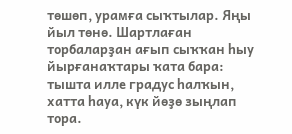төшөп, урамға сыҡтылар. Яңы йыл төнө. Шартлаған торбаларҙан ағып сыҡҡан һыу йырғанаҡтары ҡата бара: тышта илле градус һалҡын, хатта һауа, күк йөҙө зыңлап тора.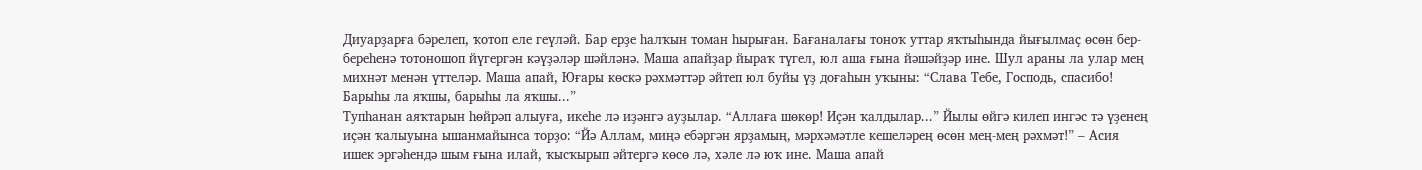Диуарҙарға бәрелеп, ҡотоп еле геүләй. Бар ерҙе һалҡын томан һырыған. Бағаналағы тоноҡ уттар яҡтыһында йығылмаҫ өсөн бер-береһенә тотоношоп йүгергән кәүҙәләр шәйләнә. Маша апайҙар йыраҡ түгел, юл аша ғына йәшәйҙәр ине. Шул араны ла улар мең михнәт менән үттеләр. Маша апай, Юғары көскә рәхмәттәр әйтеп юл буйы үҙ доғаһын уҡыны: “Слава Тебе, Господь, спасибо! Барыһы ла яҡшы, барыһы ла яҡшы...”
Тупһанан аяҡтарын һөйрәп алыуға, икеһе лә иҙәнгә ауҙылар. “Аллаға шөкөр! Иҫән ҡалдылар...” Йылы өйгә килеп ингәс тә үҙенең иҫән ҡалыуына ышанмайынса торҙо: “Йә Аллам, миңә ебәргән ярҙамың, мәрхәмәтле кешеләрең өсөн мең-мең рәхмәт!” – Асия ишек эргәһендә шым ғына илай, ҡысҡырып әйтергә көсө лә, хәле лә юҡ ине. Маша апай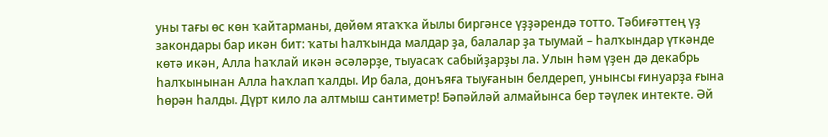уны тағы өс көн ҡайтарманы, дөйөм ятаҡҡа йылы биргәнсе үҙҙәрендә тотто. Тәбиғәттең үҙ закондары бар икән бит: ҡаты һалҡында малдар ҙа, балалар ҙа тыумай – һалҡындар үткәнде көтә икән, Алла һаҡлай икән әсәләрҙе, тыуасаҡ сабыйҙарҙы ла. Улын һәм үҙен дә декабрь һалҡынынан Алла һаҡлап ҡалды. Ир бала, донъяға тыуғанын белдереп, унынсы ғинуарҙа ғына һөрән һалды. Дүрт кило ла алтмыш сантиметр! Бәпәйләй алмайынса бер тәүлек интекте. Әй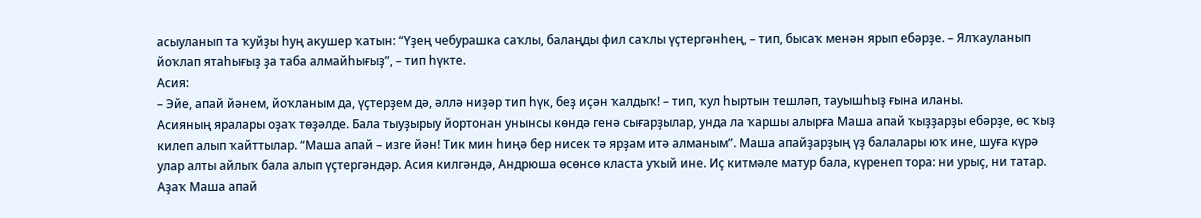асыуланып та ҡуйҙы һуң акушер ҡатын: “Үҙең чебурашка саҡлы, балаңды фил саҡлы үҫтергәнһең, – тип, бысаҡ менән ярып ебәрҙе. – Ялҡауланып йоҡлап ятаһығыҙ ҙа таба алмайһығыҙ”, – тип һүкте.
Асия:
– Эйе, апай йәнем, йоҡланым да, үҫтерҙем дә, әллә ниҙәр тип һүк, беҙ иҫән ҡалдыҡ! – тип, ҡул һыртын тешләп, тауышһыҙ ғына иланы.
Асияның яралары оҙаҡ төҙәлде. Бала тыуҙырыу йортонан унынсы көндә генә сығарҙылар, унда ла ҡаршы алырға Маша апай ҡыҙҙарҙы ебәрҙе, өс ҡыҙ килеп алып ҡайттылар. “Маша апай – изге йән! Тик мин һиңә бер нисек тә ярҙам итә алманым”. Маша апайҙарҙың үҙ балалары юҡ ине, шуға күрә улар алты айлыҡ бала алып үҫтергәндәр. Асия килгәндә, Андрюша өсөнсө класта уҡый ине. Иҫ китмәле матур бала, күренеп тора: ни урыҫ, ни татар. Аҙаҡ Маша апай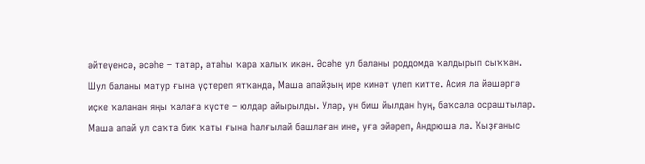әйтеүенсә, әсәһе – татар, атаһы ҡара халыҡ икән. Әсәһе ул баланы роддомда ҡалдырып сыҡҡан. Шул баланы матур ғына үҫтереп ятҡанда, Маша апайҙың ире кинәт үлеп китте. Асия ла йәшәргә иҫке ҡаланан яңы ҡалаға күсте – юлдар айырылды. Улар, ун биш йылдан һуң, баҡсала осраштылар. Маша апай ул саҡта бик ҡаты ғына һалғылай башлаған ине, уға эйәреп, Андрюша ла. Ҡыҙғаныс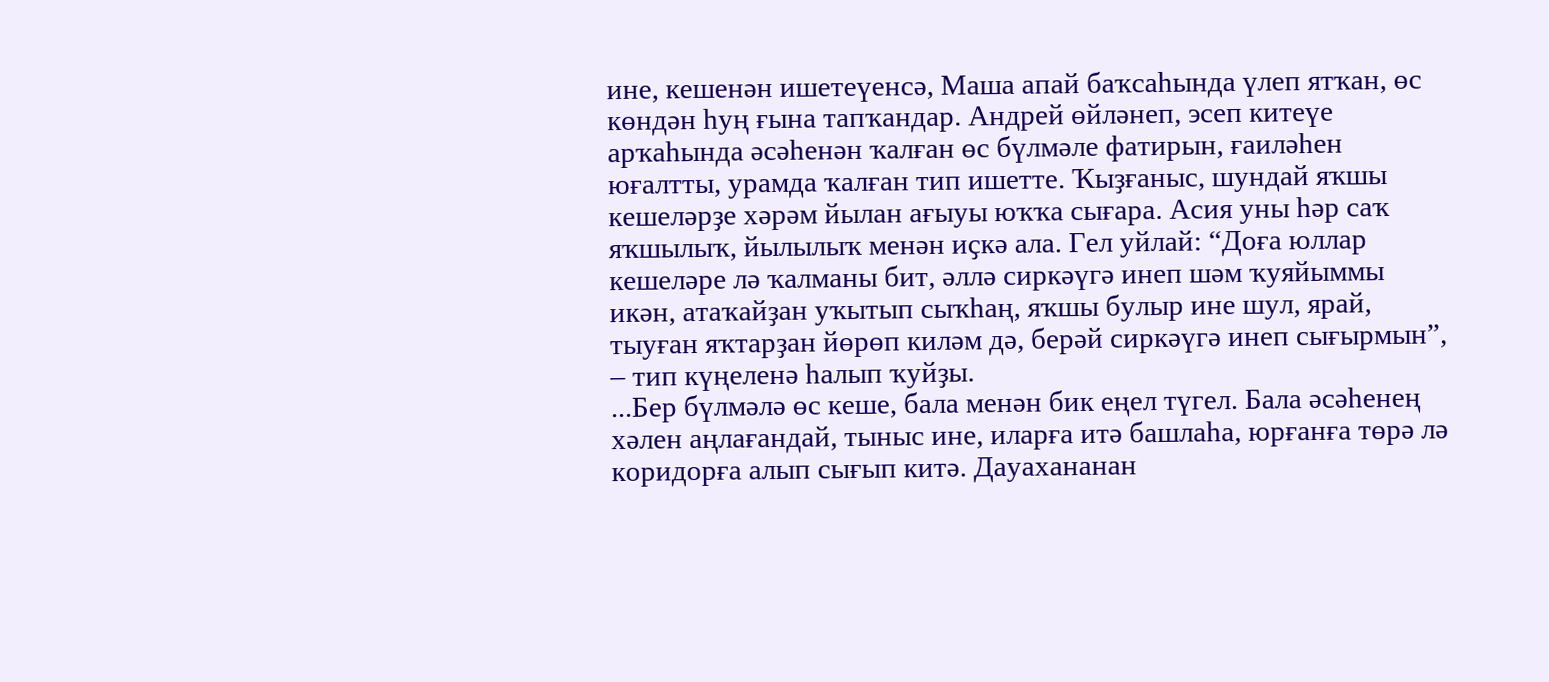ине, кешенән ишетеүенсә, Маша апай баҡсаһында үлеп ятҡан, өс көндән һуң ғына тапҡандар. Андрей өйләнеп, эсеп китеүе арҡаһында әсәһенән ҡалған өс бүлмәле фатирын, ғаиләһен юғалтты, урамда ҡалған тип ишетте. Ҡыҙғаныс, шундай яҡшы кешеләрҙе хәрәм йылан ағыуы юҡҡа сығара. Асия уны һәр саҡ яҡшылыҡ, йылылыҡ менән иҫкә ала. Гел уйлай: “Доға юллар кешеләре лә ҡалманы бит, әллә сиркәүгә инеп шәм ҡуяйыммы икән, атаҡайҙан уҡытып сыҡһаң, яҡшы булыр ине шул, ярай, тыуған яҡтарҙан йөрөп киләм дә, берәй сиркәүгә инеп сығырмын”, – тип күңеленә һалып ҡуйҙы.
...Бер бүлмәлә өс кеше, бала менән бик еңел түгел. Бала әсәһенең хәлен аңлағандай, тыныс ине, иларға итә башлаһа, юрғанға төрә лә коридорға алып сығып китә. Дауахананан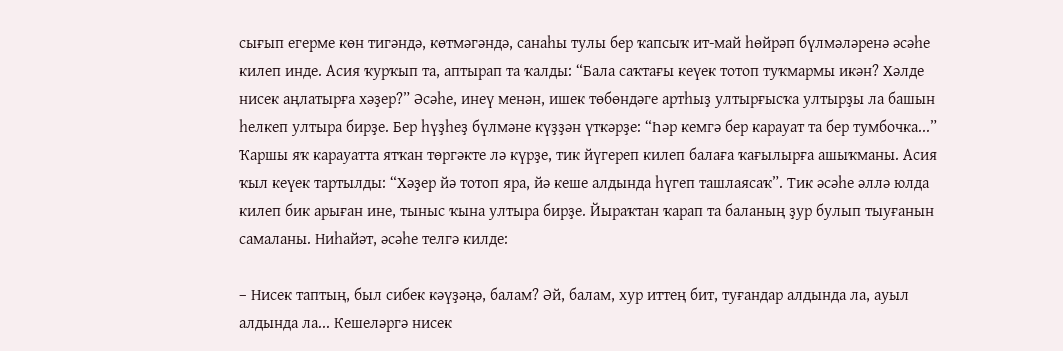сығып егерме көн тигәндә, көтмәгәндә, санаһы тулы бер ҡапсыҡ ит-май һөйрәп бүлмәләренә әсәһе килеп инде. Асия ҡурҡып та, аптырап та ҡалды: “Бала саҡтағы кеүек тотоп туҡмармы икән? Хәлде нисек аңлатырға хәҙер?” Әсәһе, инеү менән, ишек төбөндәге артһыҙ ултырғысҡа ултырҙы ла башын һелкеп ултыра бирҙе. Бер һүҙһеҙ бүлмәне күҙҙән үткәрҙе: “Һәр кемгә бер карауат та бер тумбочка...” Ҡаршы яҡ карауатта ятҡан төргәкте лә күрҙе, тик йүгереп килеп балаға ҡағылырға ашыҡманы. Асия ҡыл кеүек тартылды: “Хәҙер йә тотоп яра, йә кеше алдында һүгеп ташлаясаҡ”. Тик әсәһе әллә юлда килеп бик арыған ине, тыныс ҡына ултыра бирҙе. Йыраҡтан ҡарап та баланың ҙур булып тыуғанын самаланы. Ниһайәт, әсәһе телгә килде:

– Нисек таптың, был сибек кәүҙәңә, балам? Әй, балам, хур иттең бит, туғандар алдында ла, ауыл алдында ла... Кешеләргә нисек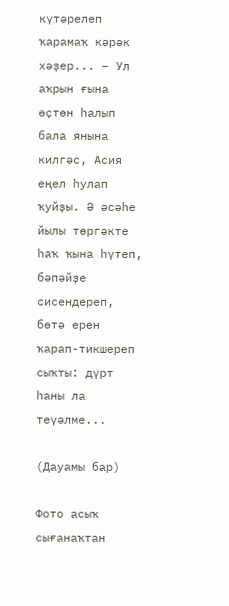күтәрелеп ҡарамаҡ кәрәк хәҙер... – Ул аҡрын ғына өҫтөн һалып бала янына килгәс, Асия еңел һулап ҡуйҙы. Ә әсәһе йылы төргәкте һаҡ ҡына һүтеп, бәпәйҙе сисендереп, бөтә ерен ҡарап-тикшереп сыҡты: дүрт һаны ла теүәлме...

(Дауамы бар)

Фото асыҡ сығанаҡтан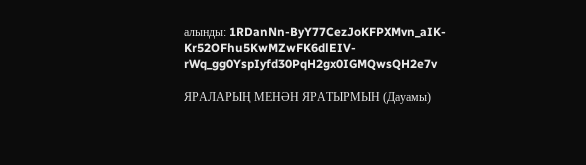алынды: 1RDanNn-ByY77CezJoKFPXMvn_aIK-Kr52OFhu5KwMZwFK6dlEIV-rWq_gg0YspIyfd30PqH2gx0IGMQwsQH2e7v

ЯРАЛАРЫҢ МЕНӘН ЯРАТЫРМЫН (Дауамы)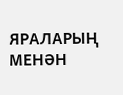ЯРАЛАРЫҢ МЕНӘН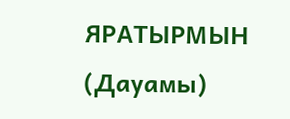ЯРАТЫРМЫН (Дауамы)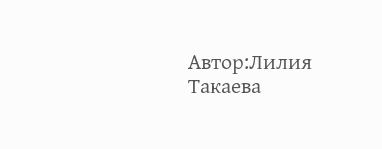Автор:Лилия Такаева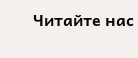Читайте нас